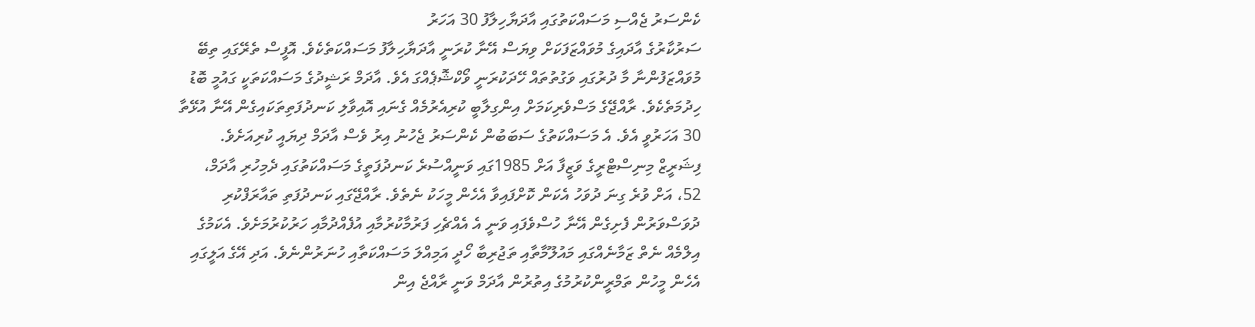ކެންސަރު ޖެއްސި މަސައްކަތުގައި އާދަޔާހިލާފު 30 އަހަރު
ސަރުކާރުގެ އާދައިގެ މުވައްޒަފަކަށް ވިޔަސް އޭނާ ކުރަނީ އާދަޔާހިލާފު މަސައްކަތެކެވެ. އޮފީސް ތެރޭގައި ތިބޭ މުވައްޒަފުންނާ މާ ދުރުގައި ވަގުތުތައް ހޭދަކުރަނީ ވޯކްޝޮޕެއްގަ އެވެ. އާދަމް ރަޝީދުގެ މަސައްކަތަކީ ގައުމީ ބޮޑު ހިދުމަތެކެވެ. ރާއްޖޭގެ މަސްވެރިކަމަށް އިންގިލާބީ ކުރިއެރުމެއް ގެނައި އޮއިވާލި ކަނދުފަތިތަކައިގެން އޭނާ އުޅޭތާ 30 އަހަރުވީ އެވެ. އެ މަސައްކަތުގެ ސަބަބުން ކެންސަރު ޖެހުނު އިރު ވެސް އާދަމް ދިޔައީ ކުރިއަށެވެ. ފިޝަރީޒް މިނިސްޓްރީގެ ވަޒީފާ އަށް 1985ގައި ވަނީއްސުރެ ކަނދުފަތީގެ މަސައްކަތުގައި ދެމިހުރި އާދަމް، 52، އަށް ވުރެ ގިނަ ދުވަހު އެކަން ކޮށްފައިވާ އެހެން މީހަކު ނެތެވެ. ރާއްޖޭގައި ކަނދުފަތި ތައާރަފްކުރި ދުވަސްވަރުން ފެށިގެން އޭނާ ހުސްވެފައި ވަނީ އެ އެއްޗެހި ފަރުމާކުރުމާއި އުފެއްދުމާއި ހަރުކުރުމަށެވެ. އެކަމުގެ އިލްމެއް ނެތް ޒަމާނެއްގައި މައުލޫމާތާއި ތަޖުރިބާ ހޯދީ އަމިއްލަ މަސައްކަތާއި ހުނަރުންނެވެ. އަދި އޭގެ އަލީގައި އެހެން މީހުން ތަމްރީންކުރުމުގެ އިތުރުން އާދަމް ވަނީ ރާއްޖެ އިން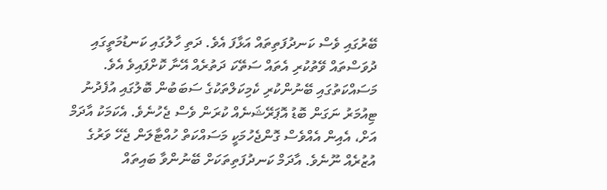ބޭރުގައި ވެސް ކަނދުފަތިތައް އަޅާފަ އެވެ. ދަތި ހާލުގައި ކަނޑުމަތީގައި ދުވަސްތައް ވޭތުކުރި އެތައް ސަތޭކަ ދަތުރެއް އޭނާ ކޮށްފައިވެ އެވެ. މަސައްކަތުގައި ބޭނުންކުރި ކެމިކަލްތަކުގެ ސަބަބުން ބޮލުގައި އުފެދުނު ޓިއުމަރު ނަގަން ބޮޑު އޮޕަރޭޝަނެއް ކުރަން ވެސް ޖެހުނެވެ. އެކަމަކު އާދަމް އަށް، އެއިން އެއްވެސް ގޮންޖެހުމަކީ މަސައްކަތް ހުއްޓާލަން ޖެހޭ ވަރުގެ އުޒުރެއް ނޫނެވެ. އާދަމް ކަނދުފަތިތަކަށް ބޭނުންވާ ބައިތައް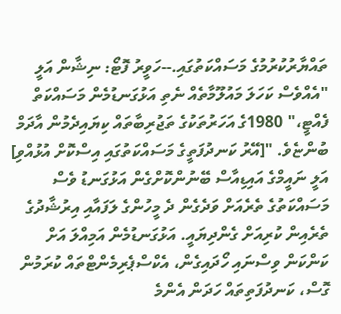ތައްޔާރުކުރުމުގެ މަސައްކަތުގައި.--ހަވީރު ފޮޓޯ: ނިޝާން އަލީ "އެއްވެސް ކަހަލަ މައުލޫމާތެއް ނެތި އަޅުގަނޑުމެން މަސައްކަތް ފެއްޓީ،" 1980ގެ އަހަރުތަކުގެ ތަޖުރިބާތައް ކިޔައިދެމުން އާދަމް ބުންޏެވެ. "[އޭރު ކަނދުފަތީގެ މަސައްކަތުގައި އިސްކޮށް އުޅުއްވި] އަލީ ނައީމްގެ އައިޑިއާސް ބޭނުންކޮށްގެން އަޅުގަނޑު ވެސް މަސައްކަތުގެ ތެރެއަށް ވަދެގެން ދެ މީހުންގެ ލަފައާއި އިރުޝާދުގެ ތެރެއިން ކުރިއަށް ގެންދިޔައީ. އަޅުގަނޑުމެން އަމިއްލަ އަށް ކަންކަން ވިސްނައި ހޯދައިގެން، އެކްސްޕެރިމެންޓްތައް ކުރަމުން ގޮސް، ކަނދުފަތިތައް ހަދަން އެންމެ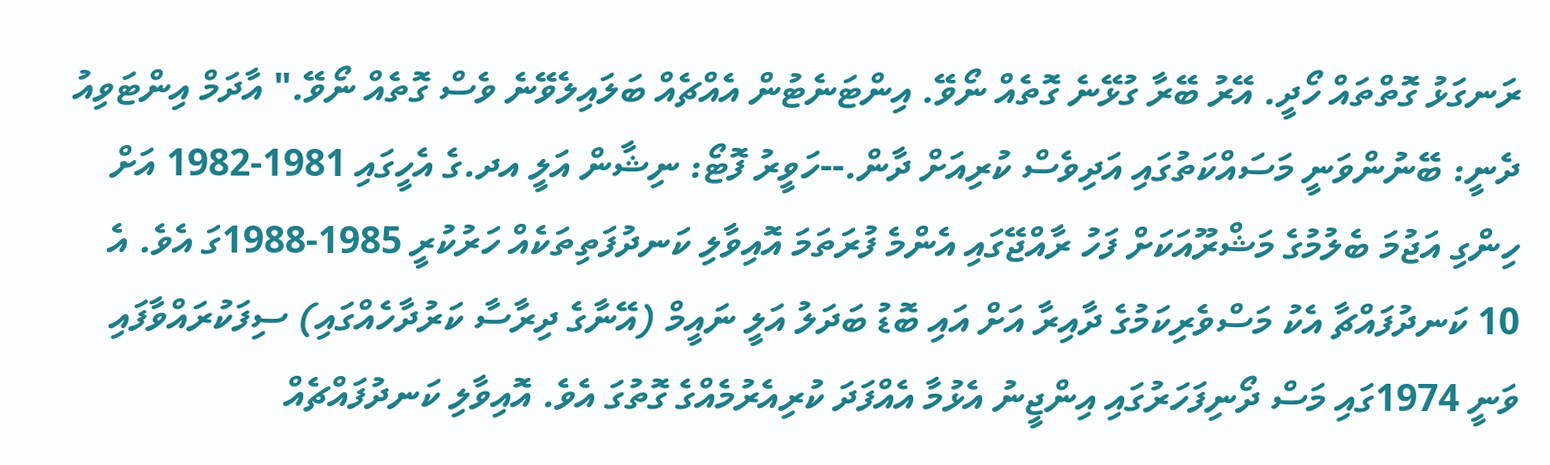ރަނގަޅު ގޮތްތައް ހޯދީ. އޭރު ބޭރާ ގުޅޭނެ ގޮތެއް ނޯވޭ. އިންޓަނެޓުން އެއްޗެއް ބަލައިލެވޭނެ ވެސް ގޮތެއް ނޯވޭ." އާދަމް އިންޓަވިއު ދެނީ: ބޭނުންވަނީ މަސައްކަތުގައި އަދިވެސް ކުރިއަށް ދާން.--ހަވީރު ފޮޓޯ: ނިޝާން އަލީ އދ.ގެ އެހީގައި 1981-1982 އަށް ހިންގި އަޖުމަ ބެލުމުގެ މަޝްރޫއަކަށް ފަހު ރާއްޖޭގައި އެންމެ ފުރަތަމަ އޮއިވާލި ކަނދުފަތިތަކެއް ހަރުކުރީ 1985-1988ގަ އެވެ. އެ 10 ކަނދުފައްޗާ އެކު މަސްވެރިކަމުގެ ދާއިރާ އަށް އައި ބޮޑު ބަދަލު އަލީ ނައީމް (އޭނާގެ ދިރާސާ ކަރުދާހެއްގައި) ސިފަކުރައްވާފައި ވަނީ 1974ގައި މަސް ދޯނިފަހަރުގައި އިންޖީނު އެޅުމާ އެއްފަދަ ކުރިއެރުމެއްގެ ގޮތުގަ އެވެ. އޮއިވާލި ކަނދުފައްޗެއް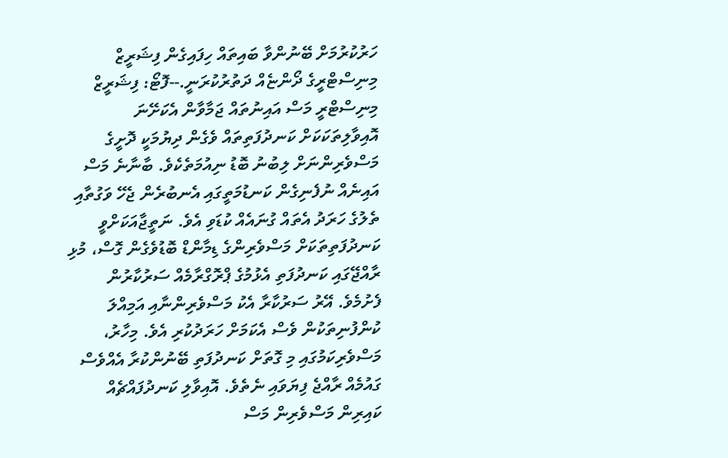ހަރުކުރުމަށް ބޭނުންވާ ބައިތައް ހިފައިގެން ފިޝަރީޒް މިނިސްޓްރީގެ ދޯންޏެއް ދަތުރުކުރަނީ.--ފޮޓޯ: ފިޝަރީޒް މިނިސްޓްރީ މަސް އައިނުތައް ޖަމާވާން އެކަށޭނަ އޮއިވާލިތަކަކަށް ކަނދުފަތިތައް ވެގެން ދިޔުމަކީ ދޮށީގެ މަސްވެރިންނަށް ލިބުނު ބޮޑު ނިއުމަތެކެވެ. ބާނާނެ މަސް އައިނެއް ނުފެނިގެން ކަނޑުމަތީގައި އެނބުރެން ޖެހޭ ވަގުތާއި ތެލުގެ ހަރަދު އެތައް ގުނައެއް ކުޑަވި އެވެ. ނަތީޖާއަކަށްވީ ކަނދުފަތިތަކަށް މަސްވެރިންގެ ޑިމާންޑް ބޮޑުވެގެން ގޮސް، މުޅި ރާއްޖޭގައި ކަނދުފަތި އެޅުމުގެ ޕްރޮގްރާމެއް ސަރުކާރުން ފެށުމެވެ. އޭރު ސަރުކާރާ އެކު މަސްވެރިންނާއި އަމިއްލަ ކުންފުނިތަކުން ވެސް އެކަމަށް ހަރަދުކުރި އެވެ. މިހާރު، މަސްވެރިކަމުގައި މި ގޮތަށް ކަނދުފަތި ބޭނުންކުރާ އެއްވެސް ގައުމެއް ރާއްޖެ ފިޔަވައި ނެތެވެ. އޮއިވާލި ކަނދުފައްޗެއް ކައިރިން މަސްވެރިން މަސް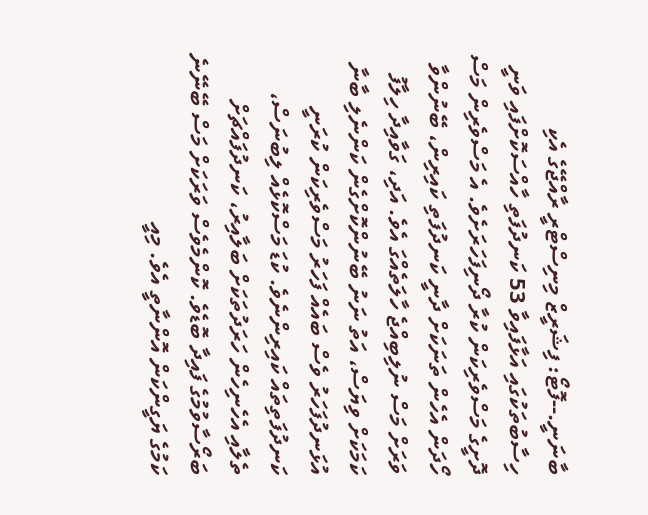ބާނަނީ.--ފޮޓޯ: ފިޝަރީޒް މިނިސްޓްރީ ރާއްޖޭގެ އެކި ހިސާބުތަކުގައި އަޅާފައިވާ 53 ކަނދުފަތި ހާއްސަކޮށްފައި ވަނީ ދޮށީގެ މަސްވެރިކަން ކުރާ ދޯނިފަހަރަށެވެ. އެ މަސްވެރިން މަސް ހޯދަން އެހެން ތަނަކަށް ދާނީ ކަނދުފަތި ކައިރިން، ބޭނުންވާ ވަރަށް މަސް ނުލިބިއްޖެ ހާލަތެއްގަ އެވެ. އަދި، ގަވާއިދާ ހިލާފު ކަމަކަށް ވިޔަސް، އަތު ނަނު ބޭނުންކޮށްގެން ކަންނެލި ބާނާ އުޅަނދުފަހަރު ވެސް ބައެއް ފަހަރު މަސްވެރިކަން ކުރަނީ ކަނދުފަތިތައް ކައިރިންނެވެ. ކުޑަ މަސްކޮޅެއް ލިބުނަސް، ތެލާއި އެހެނިހެން ހަރަދުތަކަށް ބަލާއިރު، ކަނދުފައްޗަށް ބަރޯސާވުމުގެ ފައިދާ ބޮޑެވެ. ކޮންމެވެސް ވަރަކަށް މަސް ބޭނޭނެ ކަމުގެ ޔަގީންކަން އޮންނާތީ އެވެ. މިއީ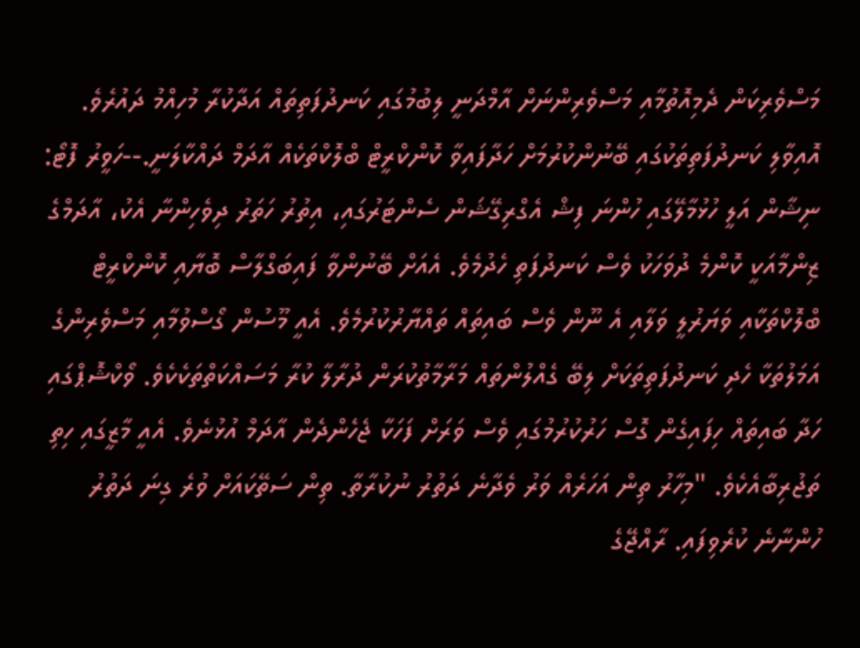މަސްވެރިކަން ދެމިއޮތުމާއި މަސްވެރިންނަށް އާމްދަނީ ލިބުމުގައި ކަނދުފަތިތައް އަދާކުރާ މުހިއްމު ދައުރެވެ. އޮއިވާލި ކަނދުފަތިތަކުގައި ބޭނުންކުރުމަށް ހަދާފައިވާ ކޮންކްރީޓް ބްލޮކްތަކެއް އާދަމް ދައްކާލަނީ.--ހަވީރު ފޮޓޯ: ނިޝާން އަލީ ހުޅުމާލޭގައި ހުންނަ ފިޝް އެގްރިގޭޝަން ސެންޓަރުގައި، އިތުރު ހަތަރު ދިވެހިންނާ އެކު، އާދަމްގެ ޒިންމާއަކީ ކޮންމެ ދުވަހަކު ވެސް ކަނދުފަތި ހެދުމެވެ. އެއަށް ބޭނުންވާ ފައިބަގްލާސް ބޮޔާއި ކޮންކްރީޓް ބްލޮކްތަކާއި ވަޔަރުލީ ވަލާއި އެ ނޫން ވެސް ބައިތައް ތައްޔާރުކުރުމެވެ. އެއީ މޫސުން ގޯސްވުމާއި މަސްވެރިންގެ އަމަލުތަކާ ހެދި ކަނދުފަތިތަކަށް ލިބޭ ގެއްލުންތައް މަރާމާތުކުރަން ދުރާލާ ކުރާ މަސައްކަތްތަކެކެވެ. ވޯކްޝޮޕްގައި ހަދާ ބައިތައް ހިފައިގެން ގޮސް ހަރުކުރުމުގައި ވެސް ވަރަށް ފަހަކާ ޖެހެންދެން އާދަމް އުޅުނެވެ. އެއީ މާޒީގައި ހިތި ތަޖުރިބާއެކެވެ. "މިހާރު ތިން އަހަރެއް ވަރު ވެދާނެ ދަތުރު ނުކުރާތާ. ތިން ސަތޭކައަށް ވުރެ ގިނަ ދަތުރު ހުންނާނެ ކުރެވިފައި. ރާއްޖޭގެ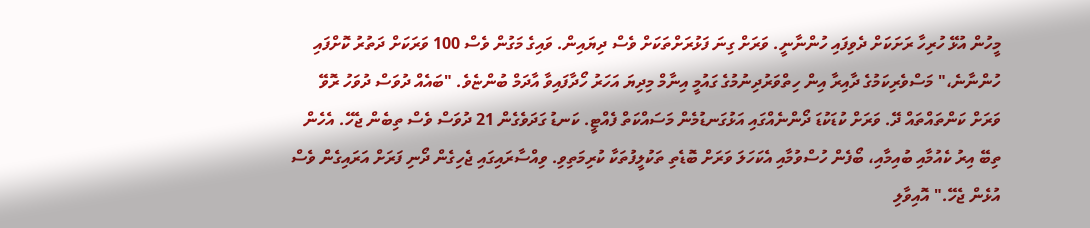މީހުން އުޅޭ ހުރިހާ ރަށަކަށް ދެވިފައި ހުންނާނީ. ވަރަށް ގިނަ ފަޅުރަށްތަކަށް ވެސް ދިޔައިން. ވައިގެ މަގުން ވެސް 100 ވަރަކަށް ދަތުރު ކޮށްފައި ހުންނާނެ،" މަސްވެރިކަމުގެ ދާއިރާ އިން ހިތްވަރުދިނުމުގެ ގައުމީ އިނާމް މިދިޔަ އަހަރު ހޯދާފައިވާ އާދަމް ބުންޏެވެ. "ބައެއް ދުވަސް ދުވަހު ރޮވޭ ވަރަށް ކަންތައްތައް ދޭ. ވަރަށް ކުޑަކުޑަ ދޯންނެއްގައި އަޅުގަނޑުމެން މަސައްކަތް ފެއްޓީ. ކަނޑު ގަދަވެގެން 21 ދުވަސް ވެސް ތިބެން ޖެހޭ. އެހެން ތިބޭ އިރު ކެއުމާއި ބުއިމާއި، ބޯފެން ހުސްވުމާއި އެކަހަލަ ވަރަށް ބޮޑެތި ތަކުލީފުތަކާ ކުރިމަތިވި. ވިއްސާރައިގައި ޖެހިގެން ދޯނި ފަރަށް އަރައިގެން ވެސް އުޅެން ޖެހޭ." އޮއިވާލި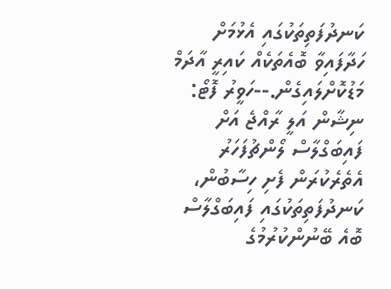ކަނދުފަތިތަކުގައި އެޅުމަށް ހަދާފައިވާ ބޮއެތަކެއް ކައިރީ އާދަމް މަޑުކޮށްލައިގެން.--ހަވީރު ފޮޓޯ: ނިޝާން އަލީ ރާއްޖެ އަށް ފައިބަގްލާސް ލޯންޗުފަހަރު އެތެރެކުރަން ފެށި ހިސާބުން، ކަނދުފަތިތަކުގައި ފައިބަގްލާސް ބޮއެ ބޭނުންކުރުމުގެ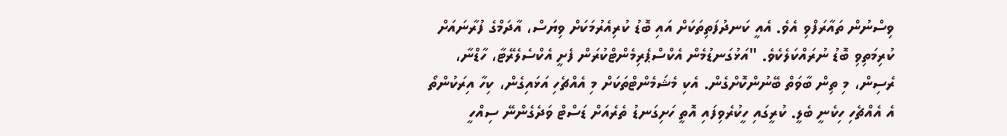ވިސްނުން ތައާރަފްވި އެވެ. އެއީ ކަނދުފަތިތަކަށް އައި ބޮޑު ކުރިއެރުމަކަށް ވިޔަސް، އާދަމްގެ ފުރާނައަށް ކުރިމަތިވި ބޮޑު ނުރައްކަލެކެވެ. "އަޅުގަނޑުމެން އެކްސްޕެރިމެންޓްކުރަން ފެށީ އެކްސެލެރޭޓާ، ހާޑްނާ، ރެސިން، މި ތިން ބާވަތް ބޭނުންކޮށްގެން. އެކި މެޝަމެންޓްތަކަށް މި އެއްޗެހި އަޅައިގެން، ކިހާ އިރަކުންތޯ އެ އެއްޗެހި ހިކެނީ ބެލީ. ކުރީގައި ހީކުރެވިފައި އޮތީ ހަށިގަނޑު ތެރެއަށް ޑަސްޓް ވަދެގެންނޭ ސިއްހީ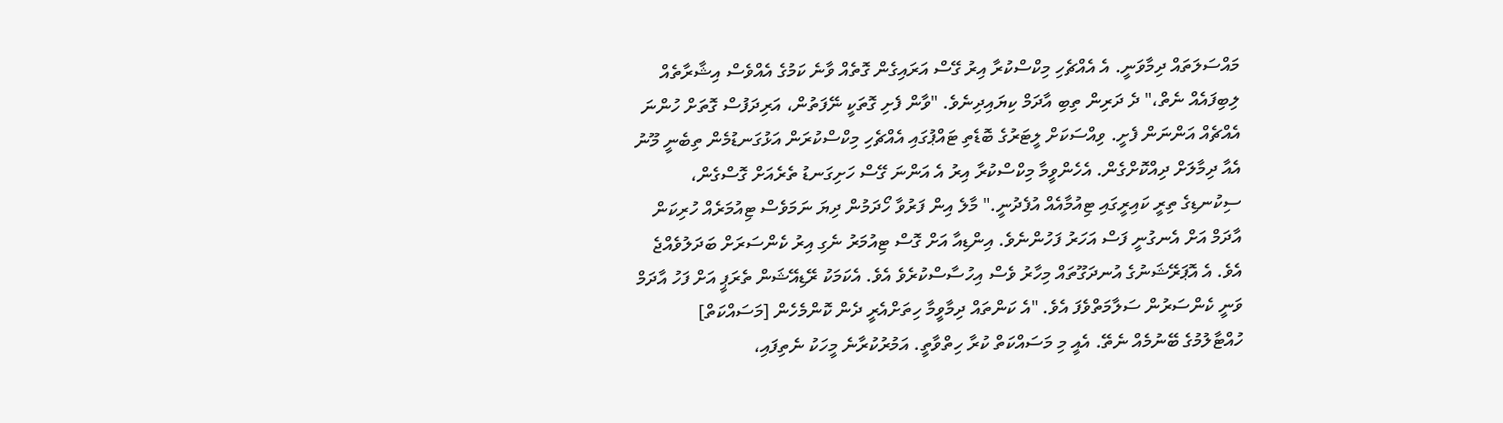މައްސަލަތައް ދިމާވަނީ. އެ އެއްޗެހި މިކްސްކުރާ އިރު ގޭސް އަރައިގެން ގޮތެއް ވާނެ ކަމުގެ އެއްވެސް އިޝާރާތެއް ލިބިފައެއް ނެތް،" ދެ ދަރިން ތިބި އާދަމް ކިޔައިދިނެވެ. "ވާން ފެށި ގޮތަކީ ނޭފަތުން، އަރިދަފުސް ގޮތަށް ހުންނަ އެއްޗެއް އަންނަން ފެށީ. ވިއްސަކަށް ލީޓަރުގެ ބޮޑެތި ޓައްޕުގައި އެއްޗެހި މިކްސްކުރަން އަޅުގަނޑުމެން ތިބެނީ މޫނު އެއާ ދިމާލަށް ދިއްކޮށްގެން. އެހެންވީމާ މިކްސްކުރާ އިރު އެ އަންނަ ގޭސް ހަށިގަނޑު ތެރެއަށް ގޮސްގެން، ސިކުނޑިގެ ތިރީ ކައިރީގައި ޓިއުމާއެއް އުފެދުނީ." މާލެ އިން ފަރުވާ ހޯދަމުން ދިޔަ ނަމަވެސް ޓިއުމަރެއް ހުރިކަން އާދަމް އަށް އެނގުނީ ފަސް އަހަރު ފަހުންނެވެ. އިންޑިއާ އަށް ގޮސް ޓިއުމަރު ނެގި އިރު ކެންސަރަށް ބަދަލުވެއްޖެ އެވެ. އެ އޮޕަރޭޝަނުގެ އުނދަގޫތައް މިހާރު ވެސް އިހުސާސްކުރެވެ އެވެ. އެކަމަކު ރޭޑިއޭޝަން ތެރަޕީ އަށް ފަހު އާދަމް ވަނީ ކެންސަރުން ސަލާމަތްވެފަ އެވެ. "އެ ކަންތައް ދިމާވީމާ ހިތަށްއެރީ ދެން ކޮންމެހެން [މަސައްކަތް] ހުއްޓާލުމުގެ ބޭނުމެއް ނެތޭ. އެއީ މި މަސައްކަތް ކުރާ ހިތްވާތީ. އަމުރުކުރާނެ މީހަކު ނެތިފައި،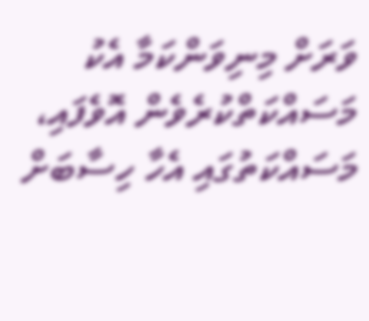ވަރަށް މިނިވަންކަމާ އެކު މަސައްކަތްކުރެވެން އޮވެފައި، މަސައްކަތުގައި އެހާ ހިސާބަށް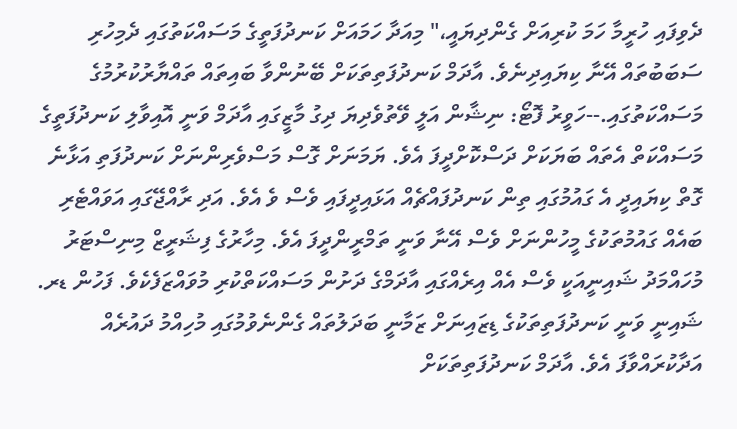ދެވިފައި ހުރީމާ ހަމަ ކުރިއަށް ގެންދިޔައީ،" މިއަދާ ހަމައަށް ކަނދުފަތީގެ މަސައްކަތުގައި ދެމިހުރި ސަބަބުތައް އޭނާ ކިޔައިދިނެވެ. އާދަމް ކަނދުފަތިތަކަށް ބޭނުންވާ ބައިތައް ތައްޔާރުކުރުމުގެ މަސައްކަތުގައި.--ހަވީރު ފޮޓޯ: ނިޝާން އަލީ ވޭތުވެދިޔަ ދިގު މާޒީގައި އާދަމް ވަނީ އޮއިވާލި ކަނދުފަތީގެ މަސައްކަތް އެތައް ބަޔަކަށް ދަސްކޮށްދީފަ އެވެ. ޔަމަނަށް ގޮސް މަސްވެރިންނަށް ކަނދުފަތި އަޅާނެ ގޮތް ކިޔައިދީ އެ ގައުމުގައި ތިން ކަނދުފައްޗެއް އަޅައިދީފައި ވެސް ވެ އެވެ. އަދި ރާއްޖޭގައި އަވައްޓެރި ބައެއް ގައުމުތަކުގެ މީހުންނަށް ވެސް އޭނާ ވަނީ ތަމްރީންދީފަ އެވެ. މިހާރުގެ ފިޝަރީޒް މިނިސްޓަރު މުހައްމަދު ޝައިނީއަކީ ވެސް އެއް އިރެއްގައި އާދަމްގެ ދަށުން މަސައްކަތްކުރި މުވައްޒަފެކެވެ. ފަހުން ޑރ. ޝައިނީ ވަނީ ކަނދުފަތިތަކުގެ ޑިޒައިނަށް ޒަމާނީ ބަދަލުތައް ގެންނެވުމުގައި މުހިއްމު ދައުރެއް އަދާކުރައްވާފަ އެވެ. އާދަމް ކަނދުފަތިތަކަށް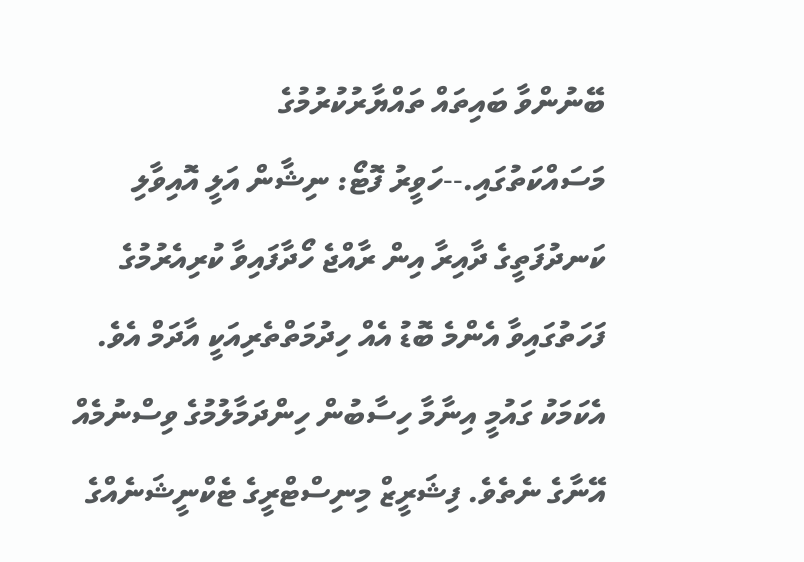ބޭނުންވާ ބައިތައް ތައްޔާރުކުރުމުގެ މަސައްކަތުގައި.--ހަވީރު ފޮޓޯ: ނިޝާން އަލީ އޮއިވާލި ކަނދުފަތީގެ ދާއިރާ އިން ރާއްޖެ ހޯދާފައިވާ ކުރިއެރުމުގެ ފަހަތުގައިވާ އެންމެ ބޮޑު އެއް ހިދުމަތްތެރިއަކީ އާދަމް އެވެ. އެކަމަކު ގައުމީ އިނާމާ ހިސާބުން ހިންދަމާލުމުގެ ވިސްނުމެއް އޭނާގެ ނެތެވެ. ފިޝަރީޒް މިނިސްޓްރީގެ ޓެކްނީޝަނެއްގެ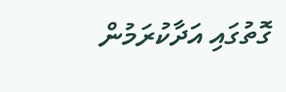ގޮތުގައި އަދާކުރަމުން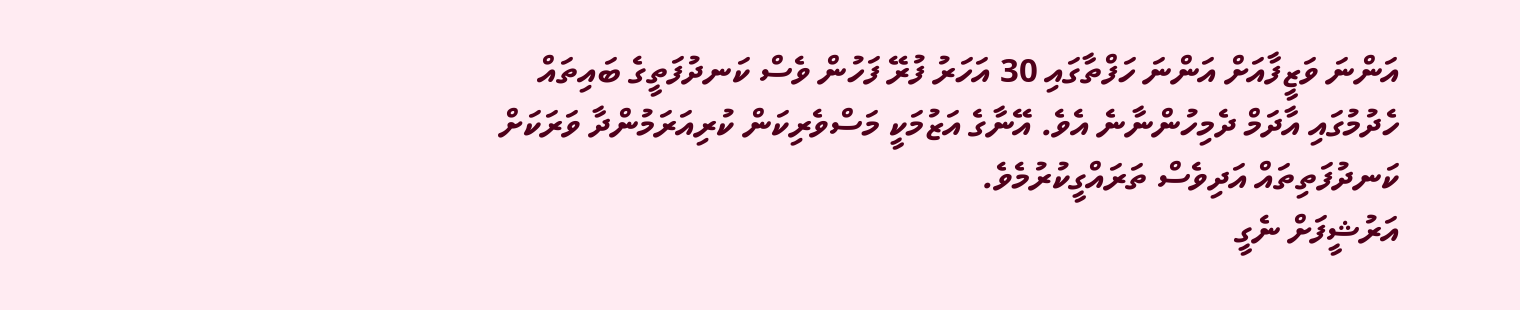އަންނަ ވަޒީފާއަށް އަންނަ ހަފްތާގައި 30 އަހަރު ފުރޭ ފަހުން ވެސް ކަނދުފަތީގެ ބައިތައް ހެދުމުގައި އާދަމް ދެމިހުންނާނެ އެވެ. އޭނާގެ އަޒުމަކީ މަސްވެރިކަން ކުރިއަރަމުންދާ ވަރަކަށް ކަނދުފަތިތައް އަދިވެސް ތަރައްގީކުރުމެވެ.
އަރުޝީފަށް ނެގީ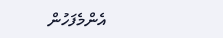އެންމެފަހުން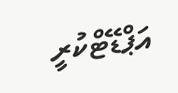އަޕްޑޭޓްކުރީ